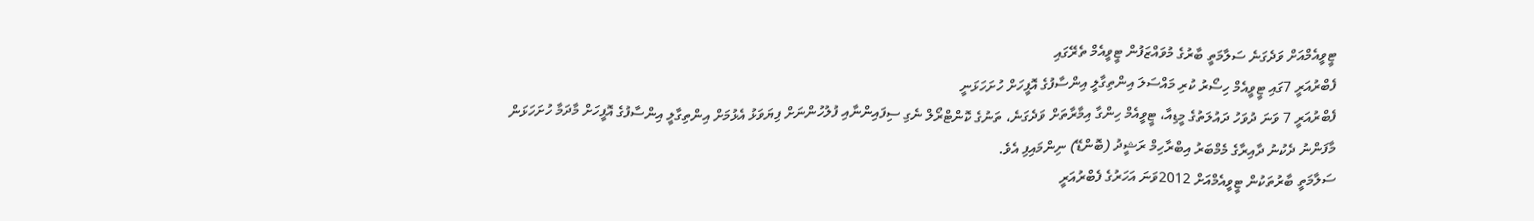ޓީވީއެމްއަށް ވަދެގަނެ ސަލާމަތީ ބާރުގެ މުވައްޒަފުން ޓީވީއެމް ތެރޭގައި
ފެބްރުއަރީ 7ގައި ޓީވީއެމް ހިސޯރު ކުރި މައްސަލަ އިންތިގާލީ އިންސާފުގެ އޮފީހަށް ހުށަހަޅަނީ
ފެބްރުއަރީ 7 ވަނަ ދުވަހު ދައުލަތުގެ މީޑިއާ، ޓީވީއެމް ހިންގާ އިމާރާތަށް ވަދެގަނެ، ތަނުގެ ކޮންޓްރޯލް ނެގި ސިފައިންނާއި ފުލުހުންނަށް ފިޔަވަޅު އެޅުމަށް އިންތިގާލީ އިންސާފުގެ އޮފީހަށް މާދަމާ ހުށަހަޅަން މާފަންނު ދެކުނު ދާއިރާގެ މެމްބަރު އިބްރާހިމް ރަޝީދު (ބޮންޑޭ) ނިންމައިފި އެވެ.
ސަލާމަތީ ބާރުތަކުން ޓީވީއެމްއަށް 2012ވަނަ އަހަރުގެ ފެބްރުއަރީ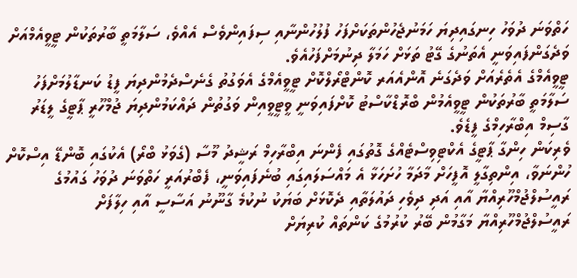ހަތްވަނަ ދުވަހު ހިނގައިދިޔަ ހަމަނުޖެހުންތަކަށްފަހު ފުލުހުންނާއި ސިފައިންވެސް އެއްވެ، ސަލާމަތީ ބާރުތަކުން ޓީވީއެމްއަށް ވަދެގަންފައިވަނީ އެތަނުގެ ގޭޓު ތަޅަށް ހަމަލާ ދިނުމަށްފަހުއެވެ.
ޓީވީއެމްގެ އެތެރެއަށް ވަދެގަނެ އޮންއެއަރ ކޮންޓްރޯލްކޮށް ޓީވީއެމްގެ އެވަގުތު ގެނެސްދެމުންދިޔަ ފީޑު ކަނޑާލުމަށްފަހު ސަލާމަތީ ބާރުތަކުން ޓީވީއެމުން ބްރޮޑްކާސްޓު ކޮށްފައިވަނީ ވީޓީވީއިން ވަގުތުން ދައްކަމުންދިޔަ ޖުމްހޫރީ ޕާޓީގެ ލީޑަރު ގާސިމް އިބްރާހިމްގެ ފީޑެވެ.
ވެރިކަން ހިންގާ ޕާޓީގެ އެކްޓިވިސްޓެއްގެ ގޮތުގައި ފެންނަ އިބްރާހިމް ރަޝީދު މޫސާ (ގެވަޅު ބްރޯ) އެކުގައި ބޮންޑޭ އިސްކޮށް ހުންނަވާ، އިންތިގާލީ އޮފީހަށް މާދަމާ ހުށަހަޅާ އެ މައްސަލައިގައި ބުނެފައިވަނީ، ފެބްރުއަރީ ހަތްވަނަ ދުވަހު ގައުމުގެ ރައީސުލްޖުމްހޫރިއްޔާ އާއި އަދި ދިވެހި ދައުލަތާއި ދެކޮޅަށް ބަޔަކު ނުކުމެ ގާނޫނު އަސާސީ އާއި ހިލާފަށް ރައީސުލްޖުމްހޫރިއްޔާ މަގާމުން ބޭރު ކުރުމުގެ ކަންތައް ކުރިޔަށް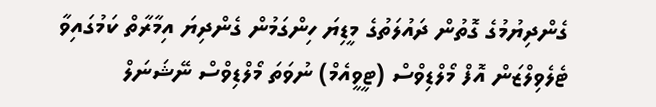ގެންދިޔުމުގެ ގޮތުން ދައުލަތުގެ މީޑިޔަ ހިންގަމުން ގެންދިޔަ އިމާރާތް ކަމުގައިވާ ޓެލެވިލްޒަން އޮފް މޯލްޑިވްސް (ޓީވީއެމް) ނުވަތަ މޯލްޑިވްސް ނޭޝަނަލް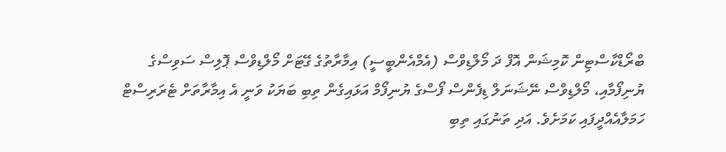ބްރޯޑްކާސްޓިން ކޮމިޝަން އޮފް ދަ މޯލްޑިވްސް (އެމްއެންބީސީ) އިމާރާތުގެ ގޭޓަށް މޯލްޑިވްސް ޕޮލިސް ސަވިސްގެ ޔުނިފޯމާއި، މޯލްޑިވްސް ނޭޝަނަލް ޑިފެންސް ފޯސްގެ ޔުނިފޯމް އަޅައިގެން ތިބި ބަޔަކު ވަނީ އެ އިމާރާތަށް ޓެރަރިސްޓް ހަމަލާއެއްދީފައި ކަމަށެވެ. އަދި ތަނުގައި ތިބި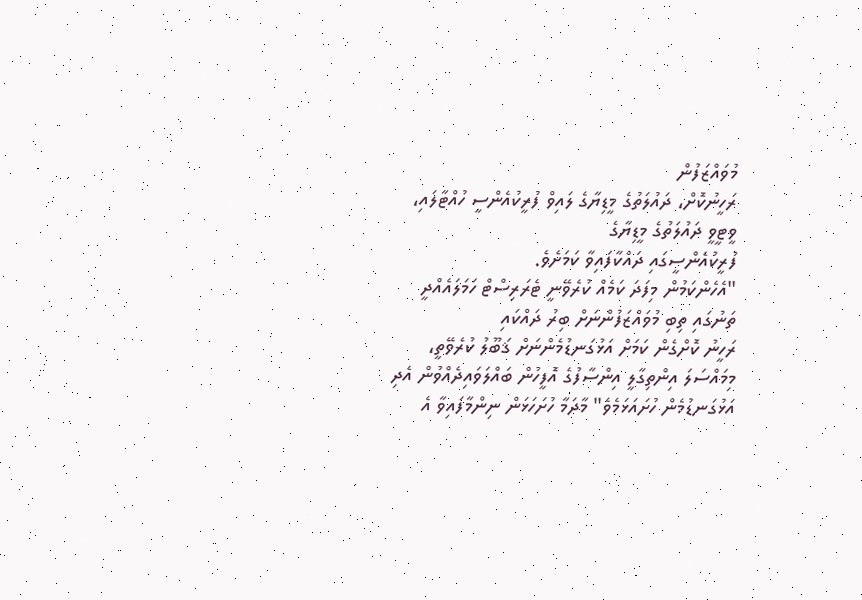މުވައްޒަފުން
ރަހީނުކޮށް، ދައުލަތުގެ މީޑިޔާގެ ލައިވް ފުރީކުއެންސީ ހުއްޓާލައި، ވީޓީވީ ދައުލަތުގެ މީޑިޔާގެ
ފުރީކުއެންސީގައި ދައްކާފައިވާ ކަމަށެވެ.
"އެހެންކަމުން މިފަދަ ކަމެއް ކުރެވޭނީ ޓެރަރިސްޓް ހަމަލައެއްދީ ތަނުގައި ތިބި މުވައްޒަފުންނަށް ބިރު ދައްކައި
ރަހީނު ކޮށްގެން ކަމަށް އަޅުގަނޑުމެންނަށް ޤަބޫލު ކުރެވޭތީ، މިމައްސަލަ އިންތިގާލީ އިންސާފުގެ އޮފީހުން ބައްލަވައިދެއްވުން އެދި އަޅުގަނޑުމެން ހުށައަޅަމެވެ" މާދަމާ ހުށަހަޅަން ނިންމާފައިވާ އެ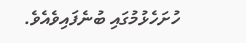ހުށަހެޅުމުގައި ބުނެފައިވެއެވެ.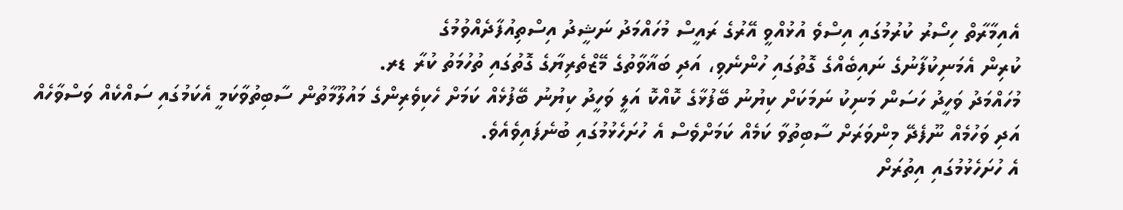އެއިމާރާތް ހިސޯރު ކުރުމުގައި އިސްވެ އުޅުއްވީ އޭރުގެ ރައީސް މުހައްމަދު ނަޝީދު އިސްތިއުފާދެއްވުމުގެ
ކުރިން އެމަނިކުފާނުގެ ނައިބެއްގެ ގޮތުގައި ހުންނެވި، އަދި ބަޣާވާތުގެ މޭޒްތެރިޔާގެ ގޮތުގައި ތުހުމަތު ކުރާ ޑރ.
މުހައްމަދު ވަހީދު ހަސަން މަނިކު ނަމަކަށް ކިޔުނު ބޭފުޅާގެ ކޮއްކޮ އަލީ ވަހީދު ކިޔުނު ބޭފުޅެއް ކަމަށް ހެކިވެރިންގެ މައުލޫމާތުން ސާބިތުވާކަމީ އެކަމުގައި ސައްކެއް ވަސްވާހެއް އަދި ވަހުމެއް ނޫފެދޭ މިންވަރަށް ސާބިތުވާ ކަމެއް ކަމަށްވެސް އެ ހުށަހެޅުމުގައި ބުނެފައިވެއެވެ.
އެ ހުށަހެޅުމުގައި އިތުރަށް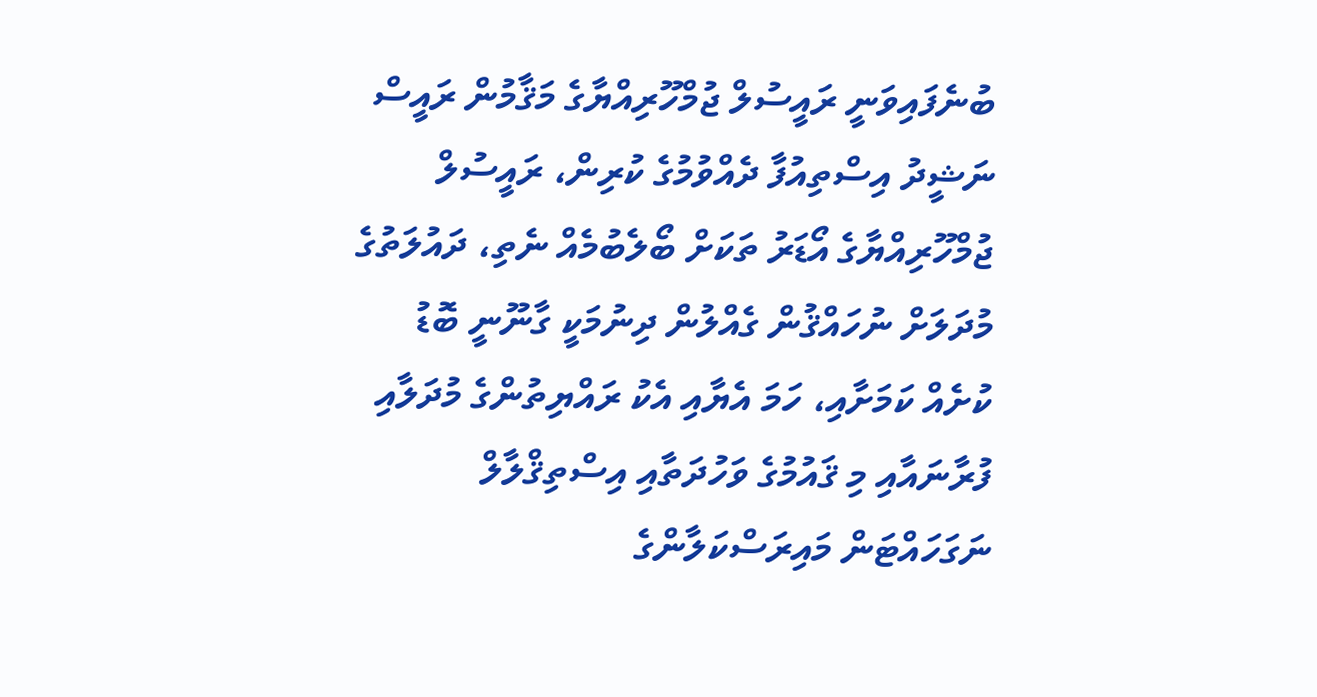ބުނެފައިވަނީ ރައީސުލް ޖުމްހޫރިއްޔާގެ މަޤާމުން ރައީސް ނަޝީދު އިސްތިއުފާ ދެއްވުމުގެ ކުރިން، ރައީސުލް ޖުމްހޫރިއްޔާގެ އޯޑަރު ތަކަށް ބޯލެބުމެއް ނެތި، ދައުލަތުގެ މުދަލަށް ނުހައްޤުން ގެއްލުން ދިނުމަކީ ގާނޫނީ ބޮޑު ކުށެއް ކަމަށާއި، ހަމަ އެޔާއި އެކު ރައްޔިތުންގެ މުދަލާއި ފުރާނައާއި މި ޤައުމުގެ ވަހުދަތާއި އިސްތިޤްލާލް ނަގަހައްޓަން މައިރަސްކަލާންގެ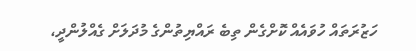ހަޒުރަތައް ހުވައެއް ކޮށްގެން ތިބެ ރައްޔިތުންގެ މުދަލަށް ގެއްލުންދީ،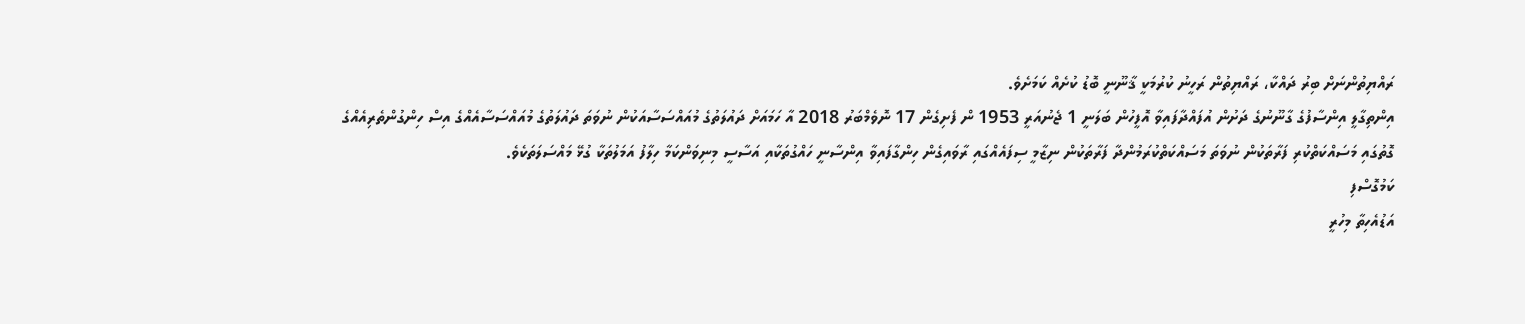ރައްޔިތުންނަށް ބިރު ދައްކާ، ރައްޔިތުން ރަހީނު ކުރުމަކީ ޤާނޫނީ ބޮޑު ކުށެއް ކަމަށެވެ.
އިންތިގާލީ އިންސާފުގެ ގާނޫނުގެ ދަށުން އުފައްދާފައިވާ އޮފީހުން ބަލަނީ 1 ޖެނުއަރީ 1953 ން ފެށިގެން 17 ނޮވެމްބަރު 2018 އާ ހަމައަށް ދައުލަތުގެ މުއައްސަސާއަކުން ނުވަތަ ދައުލަތުގެ މުއައްސަސާއެއްގެ އިސް ހިންގުންތެރިއެއްގެ ގޮތުގައި މަސައްކަތްކުރި ފަރާތަކުން ނުވަތަ މަސައްކަތްކުރަމުންދާ ފަރާތަކުން ނިޒާމީ ސިފައެއްގައި ރާވައިގެން ހިންގާފައިވާ އިންސާނީ ހައްގުތަކާއި އަސާސީ މިނިވަންކަމާ ހިލާފު އަމަލުތަކާ ގުޅޭ މައްސަލަތަކެވެ.
ކަމުގޮސްފި
އަޑުއެހިތާ މިހުރީ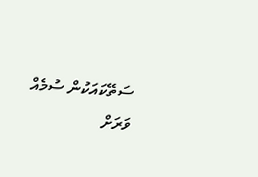ސަތޭކައަކުން ސުމެއް
ވަރަށް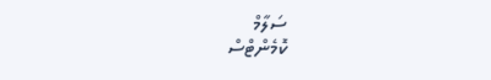ސަލާމް
ކޮމެންޓްސް